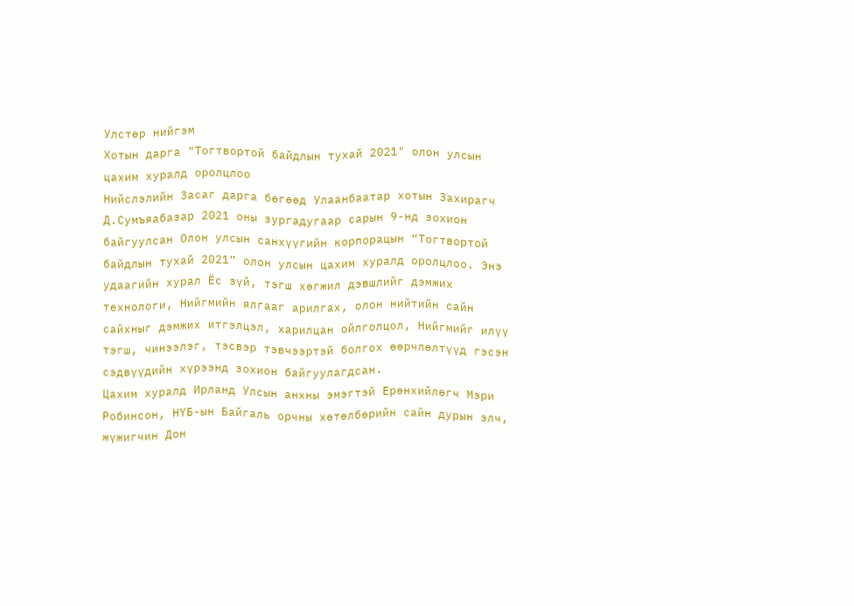Улстөр нийгэм
Хотын дарга "Тогтвортой байдлын тухай 2021" олон улсын цахим хуралд оролцлоо
Нийслэлийн Засаг дарга бөгөөд Улаанбаатар хотын Захирагч Д.Сумъяабазар 2021 оны зургадугаар сарын 9-нд зохион байгуулсан Олон улсын санхүүгийн корпорацын “Тогтвортой байдлын тухай 2021” олон улсын цахим хуралд оролцлоо. Энэ удаагийн хурал Ёс зүй, тэгш хөгжил дэвшлийг дэмжих технологи, Нийгмийн ялгааг арилгах, олон нийтийн сайн сайхныг дэмжих итгэлцэл, харилцан ойлголцол, Нийгмийг илүү тэгш, чинээлэг, тэсвэр тэвчээртэй болгох өөрчлөлтүүд гэсэн сэдвүүдийн хүрээнд зохион байгуулагдсан.
Цахим хуралд Ирланд Улсын анхны эмэгтэй Ерөнхийлөгч Мэри Робинсон, НҮБ-ын Байгаль орчны хөтөлбөрийн сайн дурын элч, жүжигчин Дон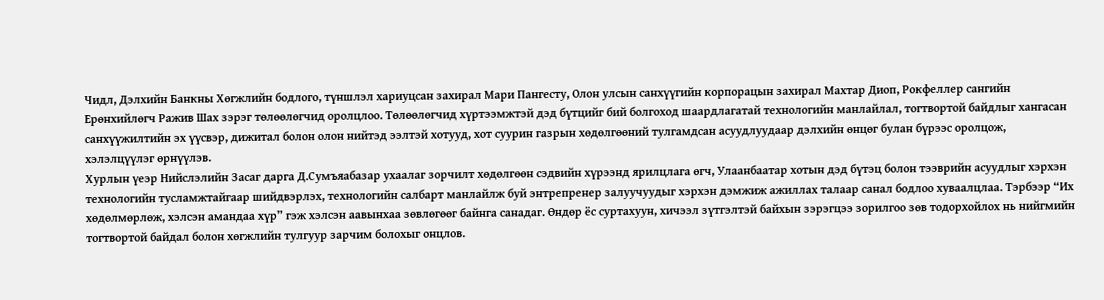Чидл, Дэлхийн Банкны Хөгжлийн бодлого, түншлэл хариуцсан захирал Мари Пангесту, Олон улсын санхүүгийн корпорацын захирал Махтар Диоп, Рокфеллер сангийн Ерөнхийлөгч Ражив Шах зэрэг төлөөлөгчид оролцлоо. Төлөөлөгчид хүртээмжтэй дэд бүтцийг бий болгоход шаардлагатай технологийн манлайлал, тогтвортой байдлыг хангасан санхүүжилтийн эх үүсвэр, дижитал болон олон нийтэд ээлтэй хотууд, хот суурин газрын хөдөлгөөний тулгамдсан асуудлуудаар дэлхийн өнцөг булан бүрээс оролцож, хэлэлцүүлэг өрнүүлэв.
Хурлын үеэр Нийслэлийн Засаг дарга Д.Сумъяабазар ухаалаг зорчилт хөдөлгөөн сэдвийн хүрээнд ярилцлага өгч, Улаанбаатар хотын дэд бүтэц болон тээврийн асуудлыг хэрхэн технологийн тусламжтайгаар шийдвэрлэх, технологийн салбарт манлайлж буй энтрепренер залуучуудыг хэрхэн дэмжиж ажиллах талаар санал бодлоо хуваалцлаа. Тэрбээр “Их хөдөлмөрлөж, хэлсэн амандаа хүр” гэж хэлсэн аавынхаа зөвлөгөөг байнга санадаг. Өндөр ёс суртахуун, хичээл зүтгэлтэй байхын зэрэгцээ зорилгоо зөв тодорхойлох нь нийгмийн тогтвортой байдал болон хөгжлийн тулгуур зарчим болохыг онцлов.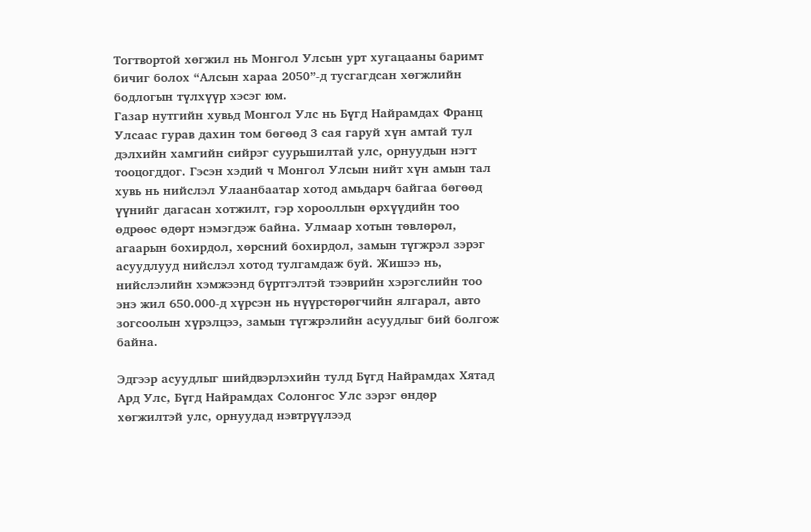Тогтвортой хөгжил нь Монгол Улсын урт хугацааны баримт бичиг болох “Алсын хараа 2050”-д тусгагдсан хөгжлийн бодлогын түлхүүр хэсэг юм.
Газар нутгийн хувьд Монгол Улс нь Бүгд Найрамдах Франц Улсаас гурав дахин том бөгөөд 3 сая гаруй хүн амтай тул дэлхийн хамгийн сийрэг суурьшилтай улс, орнуудын нэгт тооцогддог. Гэсэн хэдий ч Монгол Улсын нийт хүн амын тал хувь нь нийслэл Улаанбаатар хотод амьдарч байгаа бөгөөд үүнийг дагасан хотжилт, гэр хорооллын өрхүүдийн тоо өдрөөс өдөрт нэмэгдэж байна. Улмаар хотын төвлөрөл, агаарын бохирдол, хөрсний бохирдол, замын түгжрэл зэрэг асуудлууд нийслэл хотод тулгамдаж буй. Жишээ нь, нийслэлийн хэмжээнд бүртгэлтэй тээврийн хэрэгслийн тоо энэ жил 650.000-д хүрсэн нь нүүрстөрөгчийн ялгарал, авто зогсоолын хүрэлцээ, замын түгжрэлийн асуудлыг бий болгож байна.

Эдгээр асуудлыг шийдвэрлэхийн тулд Бүгд Найрамдах Хятад Ард Улс, Бүгд Найрамдах Солонгос Улс зэрэг өндөр хөгжилтэй улс, орнуудад нэвтрүүлээд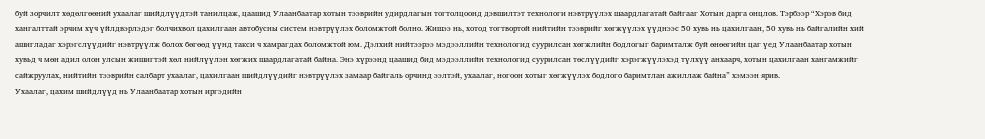буй зорчилт хөдөлгөөний ухаалаг шийдлүүдтэй танилцаж, цаашид Улаанбаатар хотын тээврийн удирдлагын тогтолцоонд дэвшилтэт технологи нэвтрүүлэх шаардлагатай байгааг Хотын дарга онцлов. Тэрбээр “Хэрэв бид хангалттай эрчим хүч үйлдвэрлэдэг болчихвол цахилгаан автобусны систем нэвтрүүлэх боломжтой болно. Жишээ нь, хотод тогтвортой нийтийн тээврийг хөгжүүлэх үүднээс 50 хувь нь цахилгаан, 50 хувь нь байгалийн хий ашигладаг хэрэгслүүдийг нэвтрүүлж болох бөгөөд үүнд такси ч хамрагдах боломжтой юм. Дэлхий нийтээрээ мэдээллийн технологид суурилсан хөгжлийн бодлогыг баримталж буй өнөөгийн цаг үед Улаанбаатар хотын хувьд ч мөн адил олон улсын жишигтэй хөл нийлүүлэн хөгжих шаардлагатай байна. Энэ хүрээнд цаашид бид мэдээллийн технологид суурилсан төслүүдийг хэрэгжүүлэхэд түлхүү анхаарч, хотын цахилгаан хангамжийг сайжруулах, нийтийн тээврийн салбарт ухаалаг, цахилгаан шийдлүүдийг нэвтрүүлэх замаар байгаль орчинд ээлтэй, ухаалаг, ногоон хотыг хөгжүүлэх бодлого баримтлан ажиллаж байна” хэмээн ярив.
Ухаалаг, цахим шийдлүүд нь Улаанбаатар хотын иргэдийн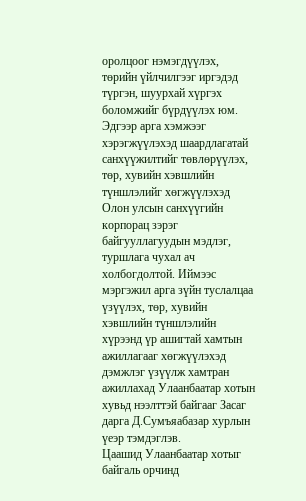оролцоог нэмэгдүүлэх, төрийн үйлчилгээг иргэдэд түргэн, шуурхай хүргэх боломжийг бүрдүүлэх юм. Эдгээр арга хэмжээг хэрэгжүүлэхэд шаардлагатай санхүүжилтийг төвлөрүүлэх, төр, хувийн хэвшлийн түншлэлийг хөгжүүлэхэд Олон улсын санхүүгийн корпорац зэрэг байгууллагуудын мэдлэг, туршлага чухал ач холбогдолтой. Иймээс мэргэжил арга зүйн туслалцаа үзүүлэх, төр, хувийн хэвшлийн түншлэлийн хүрээнд үр ашигтай хамтын ажиллагааг хөгжүүлэхэд дэмжлэг үзүүлж хамтран ажиллахад Улаанбаатар хотын хувьд нээлттэй байгааг Засаг дарга Д.Сумъяабазар хурлын үеэр тэмдэглэв.
Цаашид Улаанбаатар хотыг байгаль орчинд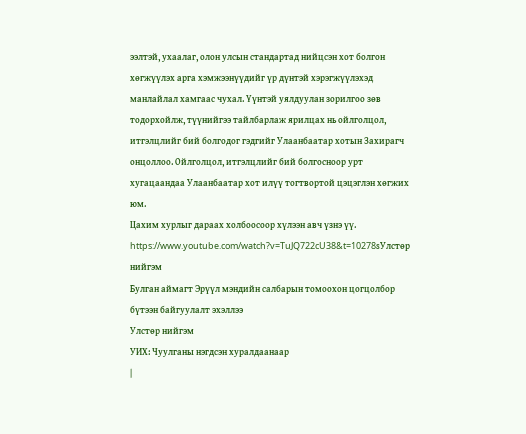ээлтэй, ухаалаг, олон улсын стандартад нийцсэн хот болгон хөгжүүлэх арга хэмжээнүүдийг үр дүнтэй хэрэгжүүлэхэд манлайлал хамгаас чухал. Үүнтэй уялдуулан зорилгоо зөв тодорхойлж, түүнийгээ тайлбарлаж ярилцах нь ойлголцол, итгэлцлийг бий болгодог гэдгийг Улаанбаатар хотын Захирагч онцоллоо. Ойлголцол, итгэлцлийг бий болгосноор урт хугацаандаа Улаанбаатар хот илүү тогтвортой цэцэглэн хөгжих юм.
Цахим хурлыг дараах холбоосоор хүлээн авч үзнэ үү. https://www.youtube.com/watch?v=TuJQ722cU38&t=10278sУлстөр нийгэм
Булган аймагт Эрүүл мэндийн салбарын томоохон цогцолбор бүтээн байгуулалт эхэллээ
Улстөр нийгэм
УИХ: Чуулганы нэгдсэн хуралдаанаар
|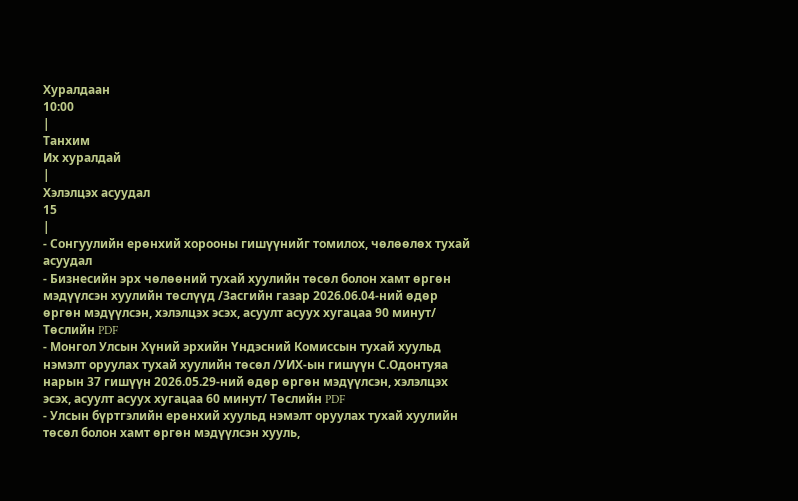Хуралдаан
10:00
|
Танхим
Их хуралдай
|
Хэлэлцэх асуудал
15
|
- Сонгуулийн ерөнхий хорооны гишүүнийг томилох, чөлөөлөх тухай асуудал
- Бизнесийн эрх чөлөөний тухай хуулийн төсөл болон хамт өргөн мэдүүлсэн хуулийн төслүүд /Засгийн газар 2026.06.04-ний өдөр өргөн мэдүүлсэн, хэлэлцэх эсэх, асуулт асуух хугацаа 90 минут/ Төслийн PDF
- Монгол Улсын Хүний эрхийн Үндэсний Комиссын тухай хуульд нэмэлт оруулах тухай хуулийн төсөл /УИХ-ын гишүүн С.Одонтуяа нарын 37 гишүүн 2026.05.29-ний өдөр өргөн мэдүүлсэн, хэлэлцэх эсэх, асуулт асуух хугацаа 60 минут/ Төслийн PDF
- Улсын бүртгэлийн ерөнхий хуульд нэмэлт оруулах тухай хуулийн төсөл болон хамт өргөн мэдүүлсэн хууль,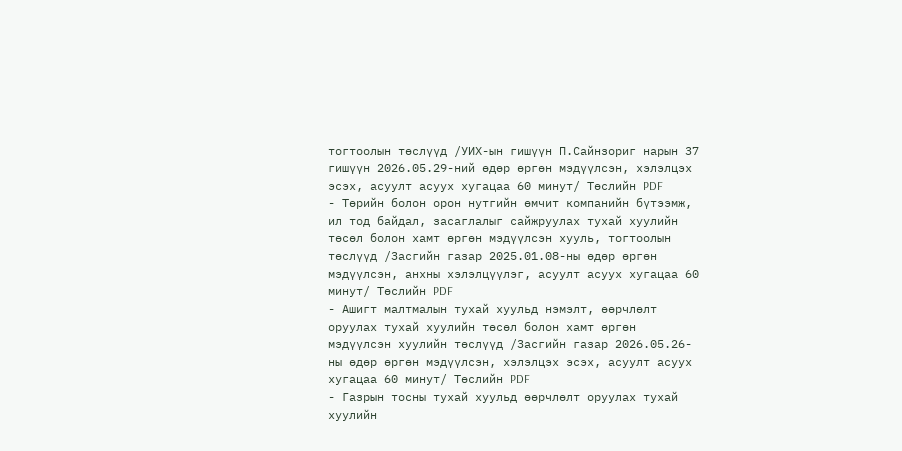тогтоолын төслүүд /УИХ-ын гишүүн П.Сайнзориг нарын 37 гишүүн 2026.05.29-ний өдөр өргөн мэдүүлсэн, хэлэлцэх эсэх, асуулт асуух хугацаа 60 минут/ Төслийн PDF
- Төрийн болон орон нутгийн өмчит компанийн бүтээмж, ил тод байдал, засаглалыг сайжруулах тухай хуулийн төсөл болон хамт өргөн мэдүүлсэн хууль, тогтоолын төслүүд /Засгийн газар 2025.01.08-ны өдөр өргөн мэдүүлсэн, анхны хэлэлцүүлэг, асуулт асуух хугацаа 60 минут/ Төслийн PDF
- Ашигт малтмалын тухай хуульд нэмэлт, өөрчлөлт оруулах тухай хуулийн төсөл болон хамт өргөн мэдүүлсэн хуулийн төслүүд /Засгийн газар 2026.05.26-ны өдөр өргөн мэдүүлсэн, хэлэлцэх эсэх, асуулт асуух хугацаа 60 минут/ Төслийн PDF
- Газрын тосны тухай хуульд өөрчлөлт оруулах тухай хуулийн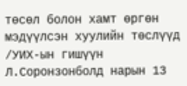төсөл болон хамт өргөн мэдүүлсэн хуулийн төслүүд /УИХ-ын гишүүн Л.Соронзонболд нарын 13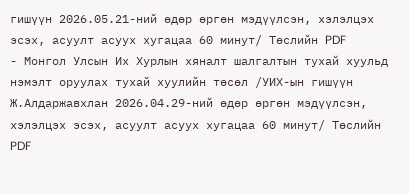гишүүн 2026.05.21-ний өдөр өргөн мэдүүлсэн, хэлэлцэх эсэх, асуулт асуух хугацаа 60 минут/ Төслийн PDF
- Монгол Улсын Их Хурлын хяналт шалгалтын тухай хуульд нэмэлт оруулах тухай хуулийн төсөл /УИХ-ын гишүүн Ж.Алдаржавхлан 2026.04.29-ний өдөр өргөн мэдүүлсэн, хэлэлцэх эсэх, асуулт асуух хугацаа 60 минут/ Төслийн PDF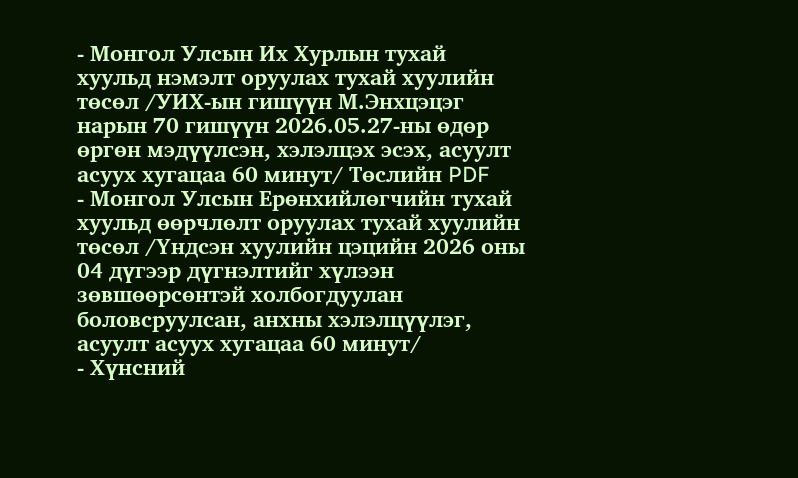- Монгол Улсын Их Хурлын тухай хуульд нэмэлт оруулах тухай хуулийн төсөл /УИХ-ын гишүүн М.Энхцэцэг нарын 70 гишүүн 2026.05.27-ны өдөр өргөн мэдүүлсэн, хэлэлцэх эсэх, асуулт асуух хугацаа 60 минут/ Төслийн PDF
- Монгол Улсын Ерөнхийлөгчийн тухай хуульд өөрчлөлт оруулах тухай хуулийн төсөл /Үндсэн хуулийн цэцийн 2026 оны 04 дүгээр дүгнэлтийг хүлээн зөвшөөрсөнтэй холбогдуулан боловсруулсан, анхны хэлэлцүүлэг, асуулт асуух хугацаа 60 минут/
- Хүнсний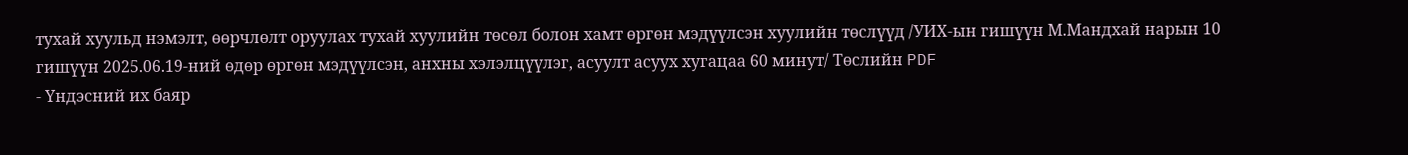тухай хуульд нэмэлт, өөрчлөлт оруулах тухай хуулийн төсөл болон хамт өргөн мэдүүлсэн хуулийн төслүүд /УИХ-ын гишүүн М.Мандхай нарын 10 гишүүн 2025.06.19-ний өдөр өргөн мэдүүлсэн, анхны хэлэлцүүлэг, асуулт асуух хугацаа 60 минут/ Төслийн PDF
- Үндэсний их баяр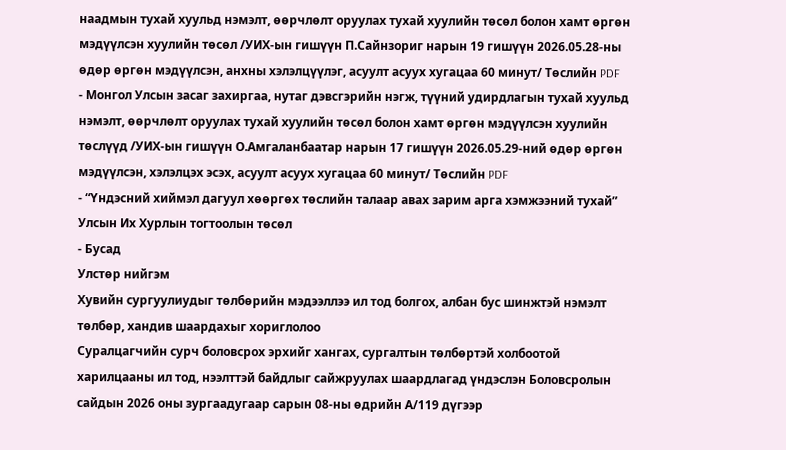наадмын тухай хуульд нэмэлт, өөрчлөлт оруулах тухай хуулийн төсөл болон хамт өргөн мэдүүлсэн хуулийн төсөл /УИХ-ын гишүүн П.Сайнзориг нарын 19 гишүүн 2026.05.28-ны өдөр өргөн мэдүүлсэн, анхны хэлэлцүүлэг, асуулт асуух хугацаа 60 минут/ Төслийн PDF
- Монгол Улсын засаг захиргаа, нутаг дэвсгэрийн нэгж, түүний удирдлагын тухай хуульд нэмэлт, өөрчлөлт оруулах тухай хуулийн төсөл болон хамт өргөн мэдүүлсэн хуулийн төслүүд /УИХ-ын гишүүн О.Амгаланбаатар нарын 17 гишүүн 2026.05.29-ний өдөр өргөн мэдүүлсэн, хэлэлцэх эсэх, асуулт асуух хугацаа 60 минут/ Төслийн PDF
- “Үндэсний хиймэл дагуул хөөргөх төслийн талаар авах зарим арга хэмжээний тухай” Улсын Их Хурлын тогтоолын төсөл
- Бусад
Улстөр нийгэм
Хувийн сургуулиудыг төлбөрийн мэдээллээ ил тод болгох, албан бус шинжтэй нэмэлт төлбөр, хандив шаардахыг хориглолоо
Суралцагчийн сурч боловсрох эрхийг хангах, сургалтын төлбөртэй холбоотой харилцааны ил тод, нээлттэй байдлыг сайжруулах шаардлагад үндэслэн Боловсролын сайдын 2026 оны зургаадугаар сарын 08-ны өдрийн А/119 дүгээр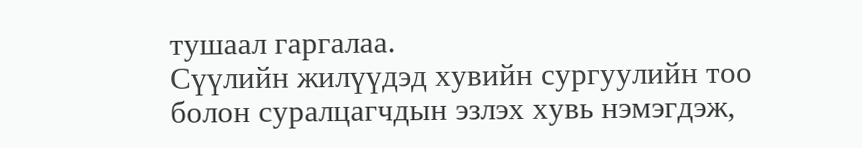тушаал гаргалаа.
Сүүлийн жилүүдэд хувийн сургуулийн тоо болон суралцагчдын эзлэх хувь нэмэгдэж,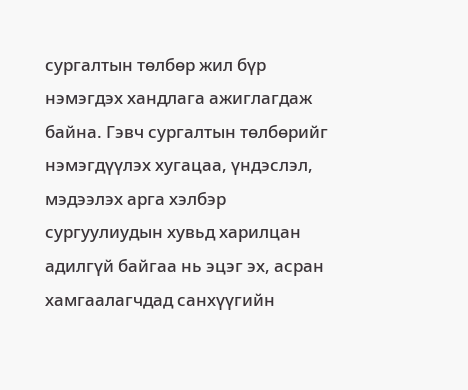сургалтын төлбөр жил бүр нэмэгдэх хандлага ажиглагдаж байна. Гэвч сургалтын төлбөрийг нэмэгдүүлэх хугацаа, үндэслэл, мэдээлэх арга хэлбэр сургуулиудын хувьд харилцан адилгүй байгаа нь эцэг эх, асран хамгаалагчдад санхүүгийн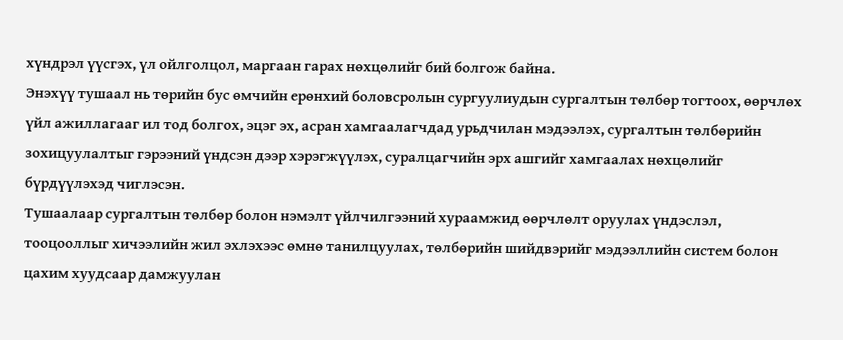хүндрэл үүсгэх, үл ойлголцол, маргаан гарах нөхцөлийг бий болгож байна.
Энэхүү тушаал нь төрийн бус өмчийн ерөнхий боловсролын сургуулиудын сургалтын төлбөр тогтоох, өөрчлөх үйл ажиллагааг ил тод болгох, эцэг эх, асран хамгаалагчдад урьдчилан мэдээлэх, сургалтын төлбөрийн зохицуулалтыг гэрээний үндсэн дээр хэрэгжүүлэх, суралцагчийн эрх ашгийг хамгаалах нөхцөлийг бүрдүүлэхэд чиглэсэн.
Тушаалаар сургалтын төлбөр болон нэмэлт үйлчилгээний хураамжид өөрчлөлт оруулах үндэслэл, тооцооллыг хичээлийн жил эхлэхээс өмнө танилцуулах, төлбөрийн шийдвэрийг мэдээллийн систем болон цахим хуудсаар дамжуулан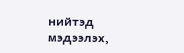нийтэд мэдээлэх,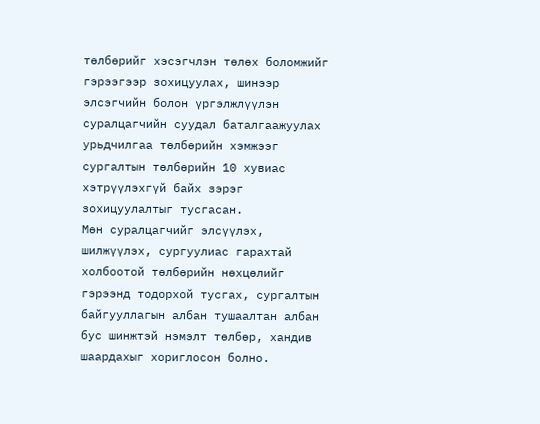төлбөрийг хэсэгчлэн төлөх боломжийг гэрээгээр зохицуулах, шинээр элсэгчийн болон үргэлжлүүлэн суралцагчийн суудал баталгаажуулах урьдчилгаа төлбөрийн хэмжээг сургалтын төлбөрийн 10 хувиас хэтрүүлэхгүй байх зэрэг зохицуулалтыг тусгасан.
Мөн суралцагчийг элсүүлэх, шилжүүлэх, сургуулиас гарахтай холбоотой төлбөрийн нөхцөлийг гэрээнд тодорхой тусгах, сургалтын байгууллагын албан тушаалтан албан бус шинжтэй нэмэлт төлбөр, хандив шаардахыг хориглосон болно.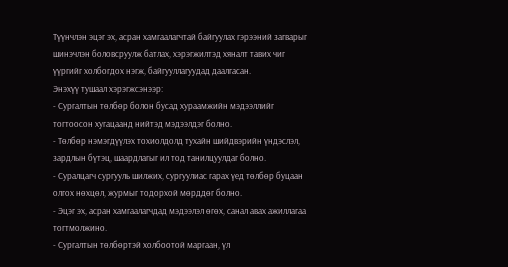Түүнчлэн эцэг эх, асран хамгаалагчтай байгуулах гэрээний загварыг шинэчлэн боловсруулж батлах, хэрэгжилтэд хяналт тавих чиг үүргийг холбогдох нэгж, байгууллагуудад даалгасан.
Энэхүү тушаал хэрэгжсэнээр:
- Сургалтын төлбөр болон бусад хураамжийн мэдээллийг тогтоосон хугацаанд нийтэд мэдээлдэг болно.
- Төлбөр нэмэгдүүлэх тохиолдолд тухайн шийдвэрийн үндэслэл, зардлын бүтэц, шаардлагыг ил тод танилцуулдаг болно.
- Суралцагч сургууль шилжих, сургуулиас гарах үед төлбөр буцаан олгох нөхцөл, журмыг тодорхой мөрддөг болно.
- Эцэг эх, асран хамгаалагчдад мэдээлэл өгөх, санал авах ажиллагаа тогтмолжино.
- Сургалтын төлбөртэй холбоотой маргаан, үл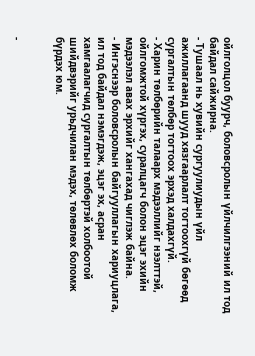ойлголцол буурч, боловсролын үйлчилгээний ил тод байдал сайжирна.
- Тушаал нь хувийн сургуулиудын үйл ажиллагаанд шууд хязгаарлалт тогтоохгүй бөгөөд сургалтын төлбөр тогтоох эрхэд халдахгүй.
- Харин төлбөрийн талаарх мэдээллийг нээлттэй, ойлгомжтой хүргэх, суралцагч болон эцэг эхийн мэдээлэл авах эрхийг хангахад чиглэж байна.
- Ингэснээр боловсролын байгууллагын хариуцлага, ил тод байдал нэмэгдэж, эцэг эх, асран хамгаалагчид сургалтын төлбөртэй холбоотой шийдвэрийг урьдчилан мэдэх, төлөвлөх боломж бүрдэх юм.


-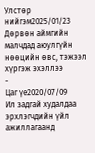Улстөр нийгэм2025/01/23
Дөрвөн аймгийн малчдад аюулгүйн нөөцийн өвс, тэжээл хүргэж эхэллээ
-
Цаг үе2020/07/09
Ил задгай худалдаа эрхлэгчдийн үйл ажиллагаанд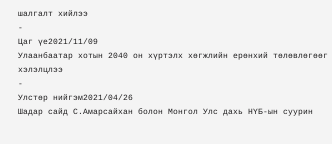шалгалт хийлээ
-
Цаг үе2021/11/09
Улаанбаатар хотын 2040 он хүртэлх хөгжлийн ерөнхий төлөвлөгөөг хэлэлцлээ
-
Улстөр нийгэм2021/04/26
Шадар сайд С.Амарсайхан болон Монгол Улс дахь НҮБ-ын суурин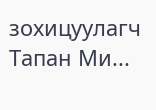зохицуулагч Тапан Ми...